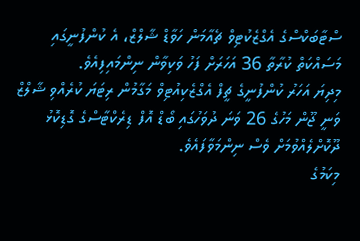ސްޓާބަކްސްގެ އެގްޒެކުޓިވް ޗެއާމަން ހަވާޑް ޝާލްޒް، އެ ކުންފުނީގައި މަސައްކަތް ކުރާތާ 36 އަހަރަށް ފަހު ވަކިވާން ނިންމައިފިއެވެ.
މިދިޔަ އަހަރު ކުންފުނީގެ ޗީފް އެގްޒެކިއުޓިވް މަގާމުން ރިޓަޔަ ކުރެއްވި ޝާލްޒް ވަނީ ޖޫން މަހުގެ 26 ވަނަ ދުވަހުގައި ބޯޑް އޮފް ޑިރެކްޓާސްގެ ގޮޑިކޮޅު ދޫކޮށްލެއްވުމަށް ވެސް ނިންމަވާފައެވެ.
މިކަމުގެ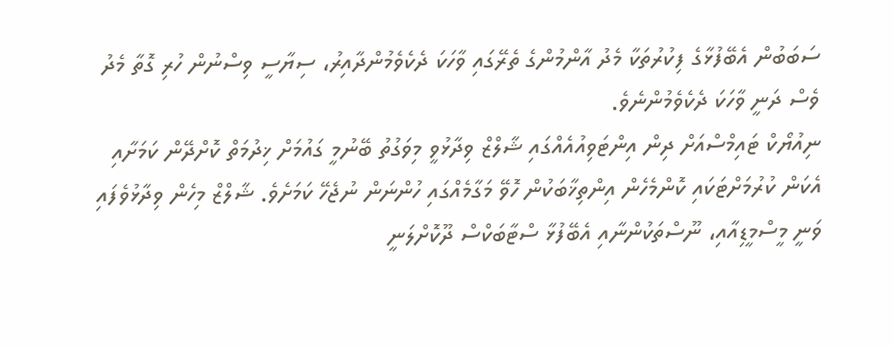ސަބަބުން އެބޭފުޅާގެ ފިކުރުތަކާ މެދު އާންމުންގެ ތެރޭގައި ވާހަކަ ދެކެވެމުންދާއިރު، ސިޔާސީ ވިސްނުން ހުރި ގޮތާ މެދު ވެސް ދަނީ ވާހަކަ ދެކެވެމުންނެވެ.
ނިއުޔޯކް ޓައިމްސްއަށް ދިން އިންޓަވިއުއެއްގައި ޝާލްޒް ވިދާޅުވީ މިވަގުތު ބޭނުމީ ގައުމަށް ޚިދުމަތް ކޮށްދޭން ކަމަށާއި އެކަން ކުރުމަށްޓަކައި ކޮންމެހެން އިންތިޚާބަކުން ހޮވޭ މަގާމެއްގައި ހުންނަން ނުޖެހޭ ކަމަށެވެ. ޝާލްޒް މިހެން ވިދާޅުވެފައި ވަނީ މީސްމީޑިއާއި، ނޫސްތަކުންނާއި އެބޭފުޅާ ސްޓާބަކްސް ދޫކޮށްލަނީ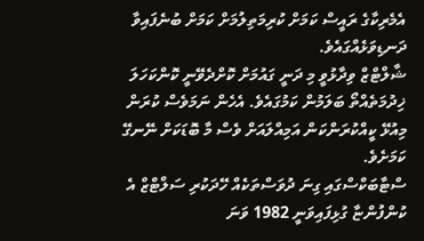އެމެރިކާގެ ރައީސް ކަމަށް ކުރިމަތިލުމަށް ކަމަށް ބުނެފައިވާ ދަނޑިވަޅެއްގައެވެ.
ޝާލްޓްޒް ވިދާޅުވީ މި ދަނީ ގައުމަށް ކޮށްދެވޭނީ ކޮންކަހަލަ ޚިދުމަތެއްތޯ ބަލަމުން ކަމުގައެވެ. އެހެން ނަމަވެސް ކުރަން މިއުޅޭ ކީއްކުރަންކަން އަމިއްލައަށް ވެސް މާ ބޮޑަކަށް ނޭނގޭ ކަމަށެވެ.
ސްޓާބަކްސްގައި ގިނަ ދުވަސްތަކެއް ހޭދަކުރި ސަލްޓްޒް އެ ކުންފުންޏާ ގުޅިފައިވަނީ 1982 ވަނަ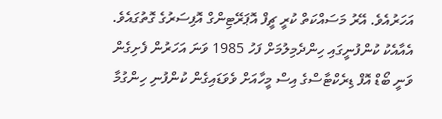އަހަރުއެވެ. އޭރު މަސައްކަތް ކުރީ ޗީފް އޮޕަރޭޓިންގް އޮފިސަރުގެ ގޮތުގައެވެ. އެއާއެކު ކުންފުނީގައި ހިންދެމިލުމަށް ފަހު 1985 ވަނަ އަހަރުން ފެށިގެން ވަނީ ބޯޑް އޮފް ޑިރެކްޓާސްގެ އިސް މީހާއަށް ވެވަޑައިގެން ކުންފުނި ހިންގުމާ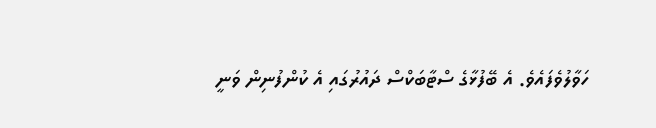ހަވާލުވެފައެވެ. އެ ބޭފުޅާގެ ސްޓާބަކްސް ދައުރުގައި އެ ކުންފުނިން ވަނީ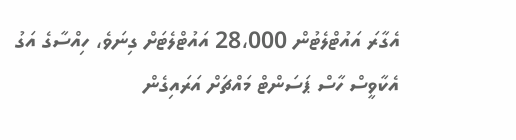އެގާރަ އައުޓްލެޓުން 28،000 އައުޓްލެޓަށް ގިނަވެ، ހިއްސާގެ އަގު އެކާވީސް ހާސް ޕަސަންޓް މައްޗަށް އަރައިގެން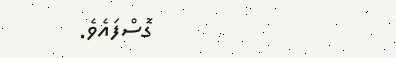ގޮސްފައެވެ.